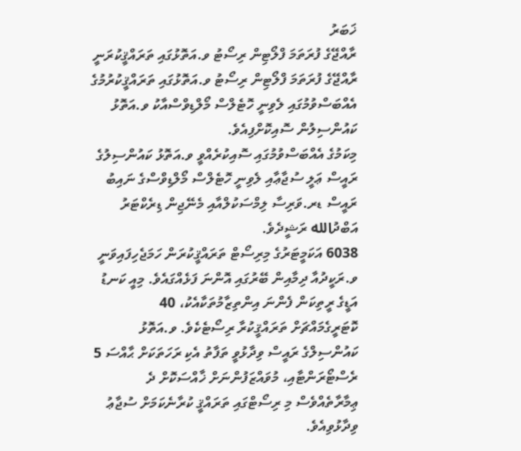ޚަބަރު
ރާއްޖޭގެ ފުރަތަމަ ފްލޯޓިން ރިސޯޓު ވ.އަތޮޅުގައި ތަރައްޤީކުރަނީ
ރާއްޖޭގެ ފުރަތަމަ ފްލޯޓިން ރިސޯޓު ވ.އަތޮޅުގައި ތަރައްޤީކުރުމުގެ އެއްބަސްވުމުގައި ލެވިނީ ހޮޓެލްސް މޯލްޑިވްސްއާކު ވ.އަތޮޅު ކައުންސިލުން ސޮއިކޮށްފިއެވެ.
މިކަމުގެ އެއްބަސްވުމުގައި ސޮއިކުރެއްވީ ވ.އަތޮޅު ކައުންސިލުގެ ރައީސް ޢަލީ ސުޖާޢާއި ލެވިނީ ހޮޓެލްސް މޯލްޑިވްސްގެ ނައިބު ރައީސް ޑރ.ވަރިސާ ލިމްސަކުލްއާއި މެނޭޖިން ޑިރެކްޓަރު އަބްދުالله ރަޝީދެވެ.
6038 އަކަމީޓަރުގެ މިރިސޯޓް ތަރައްޤީކުރަން ހަމަޖެހިފައިވަނީ ވ.ރަކީދުއާ ދިމާއިން ބޭރުގައި އޮންނަ ފަޅެއްގައެވެ. މިއީ ކަނޑު އަޑީގެ ރީތިކަން ފެންނަ އިންތިޒާމުތަކާއެކު، 40 ކޮޓަރީގެމައްޗަށް ތަރައްޤީކުރާ ރިސޯޓެކެވެ. ވ.އަތޮޅު ކައުންސިލްގެ ރައީސް ވިދާޅުވީ ތަފާތު އެކި ރަހަތަކަށް ޙާއްސަ 5 ރެސްޓޯރަންޓާއި، މުވައްޒަފުންނަށް ޚާއްސަކޮށް ދެ ޢިމާރާތެއްވެސް މި ރިސޯޓްގައި ތަރައްޤީ ކުރާނެކަމަށް ސުޖާޢު ވިދާޅުވިއެވެ.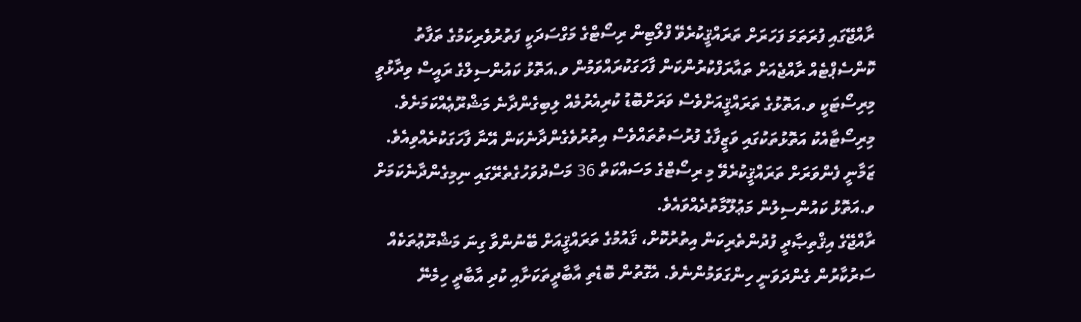ރާއްޖޭގައި ފުރަތަމަ ފަހަރަށް ތަރައްޤީކުރެވޭ ފްލޯޓިން ރިސޯޓްގެ މަގްސަދަކީ ފަތުރުވެރިކަމުގެ ތަފާތު ކޮންސެޕްޓެއް ރާއްޖެއަށް ތައާރަފްކުރުންކަން ފާހަގަކުރައްވަމުން ވ.އަތޮޅު ކައުންސިލްގެ ރައީސް ވިދާޅުވީ މިރިސޯޓަކީ ވ.އަތޮޅުގެ ތަރައްޤީއަށްވެސް ވަރަށްބޮޑު ކުރިއެރުމެއް ލިބިގެންދާނެ މަޝްރޫޢެއްކަމަށެވެ. މިރިސޯޓާއެކު އަތޮޅުތަކުގައި ވަޒީފާގެ ފުރުސަތުތައްވެސް އިތުރުވެގެންދާނެކަން އޭނާ ފާހަގަކުރެއްވިއެވެ.
ޒަމާނީ ފެންވަރަށް ތަރައްޤީކުރެވޭ މި ރިސޯޓްގެ މަސައްކަތް 36 މަސްދުވަހުގެތެރޭގައި ނިމިގެންދާނެކަމަށް ވ.އަތޮޅު ކައުންސިލުން މަޢުލޫމާތުދެއްވައެވެ.
ރާއްޖޭގެ އިޤްތިޞާދީ ފުދުންތެރިކަން އިތުރުކޮށް، ޤައުމުގެ ތަރައްޤީއަށް ބޭނުންވާ ގިނަ މަޝްރޫޢުތަކެއް ސަރުކާރުން ގެންދަވަނީ ހިންގަވަމުންނެވެ. އެގޮތުން ބޮޑެތި އާބާދީތަކަށާއި ކުދި އާބާދީ ހިމެނޭ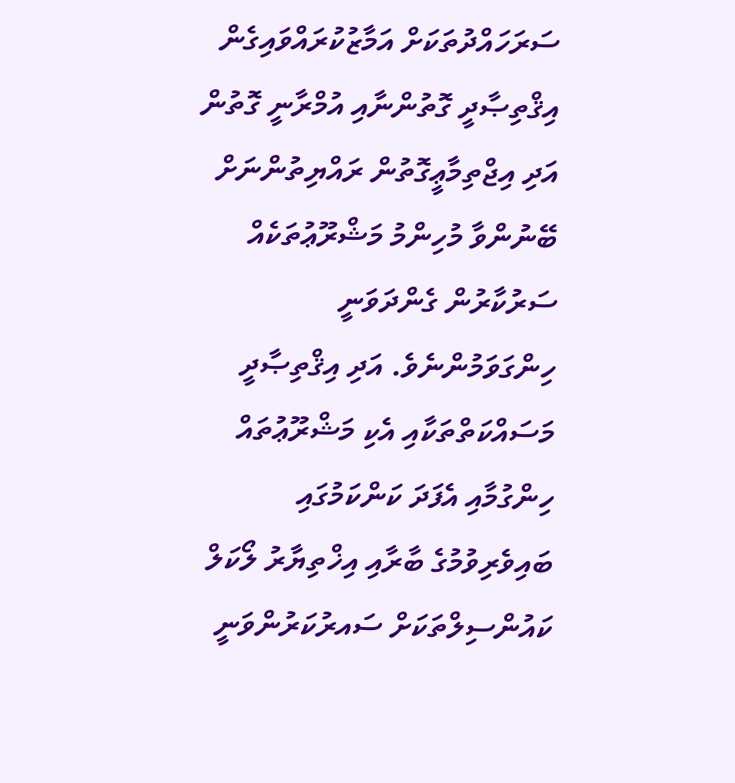ސަރަހައްދުތަކަށް އަމާޒުކުރައްވައިގެން އިޤްތިޞާދީ ގޮތުންނާއި އުމްރާނީ ގޮތުން އަދި އިޖްތިމާޢީގޮތުން ރައްޔިތުންނަށް ބޭނުންވާ މުހިންމު މަޝްރޫޢުތަކެއް ސަރުކާރުން ގެންދަވަނީ ހިންގަވަމުންނެވެ. އަދި އިޤްތިޞާދީ މަސައްކަތްތަކާއި އެކި މަޝްރޫޢުތައް ހިންގުމާއި އެފަދަ ކަންކަމުގައި ބައިވެރިވުމުގެ ބާރާއި އިޚްތިޔާރު ލޯކަލް ކައުންސިލްތަކަށް ސައރުކަރުންވަނީ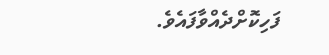ފަހިކޮށްދެއްވާފައެވެ.